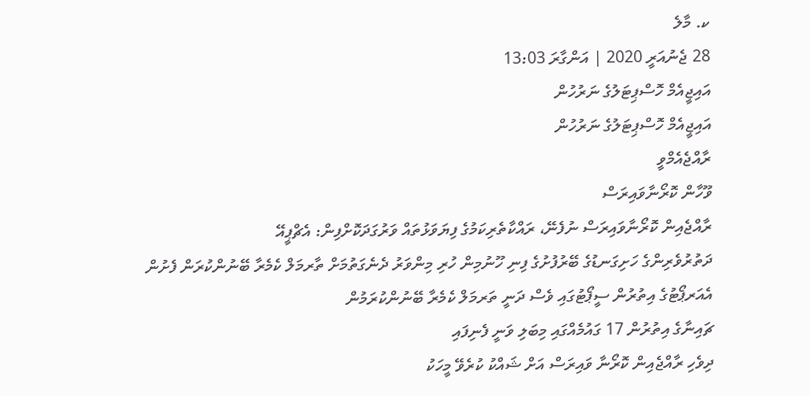ކ. މާލެ
28 ޖެނުއަރީ 2020 | އަންގާރަ 13:03
އައިޖީއެމް ހޮސްޕިޓަލުގެ ނަރުހުން
އައިޖީއެމް ހޮސްޕިޓަލުގެ ނަރުހުން
ރާއްޖެއެމްވީ
ވޫހާން ކޮރޯނާވައިރަސް
ރާއްޖެއިން ކޮރޯނާވައިރަސް ނުފެނޭ، ރައްކާތެރިކަމުގެ ފިޔަވަޅުތައް ވަރުގަދަކޮށްފިން: އެޗްޕީއޭ
ދަތުރުވެރިންގެ ހަށިގަނޑުގެ ބޭރުފުށުގެ ފިނި ހޫނުމިން ހުރި މިންވަރު ދެނެގަތުމަށް ތާރމަލް ކެމެރާ ބޭނުންކުރަން ފެށުން
އެއަރޕޯޓުގެ އިތުރުން ސީޕޯޓުގައި ވެސް ދަނީ ތަރމަލް ކެމެރާ ބޭނުންކުރަމުން
ޗައިނާގެ އިތުރުން 17 ގައުމެއްގައި މިބަލި ވަނީ ފެނިފައި
ދިވެހި ރާއްޖެއިން ކޮރޯނާ ވައިރަސް އަށް ޝައްކު ކުރެވޭ މީހަކު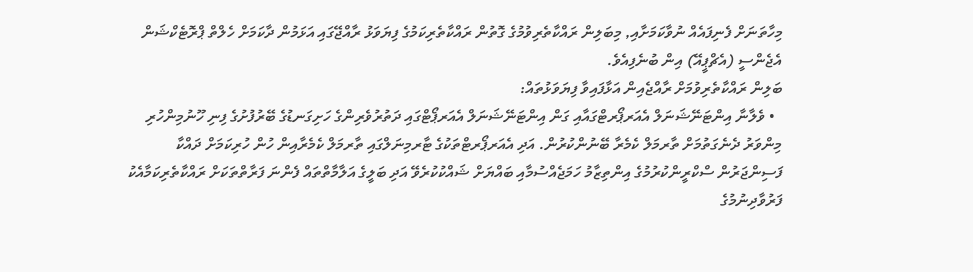މިހާތަނަށް ފެނިފައެއް ނުވާކަމަށާއި, މިބަލިން ރައްކާތެރިވުމުގެ ގޮތުން ރައްކާތެރިކަމުގެ ފިޔަވަޅު ރާއްޖޭގައި އަޅަމުން ދާކަމަށް ހެލްތް ޕްރޮޓެކްޝަން އެޖެންސީ (އެޗްޕީއޭ) އިން ބުނެފިއެވެ.
ބަލިން ރައްކާތެރިވުމަށް ރާއްޖެއިން އަޅާފައިވާ ފިޔަވަޅުތައް:
  • ވެލާނާ އިންޓަނޭޝަނަލް އެއަރޕޯރޓްގައާއި ގަން އިންޓަނޭޝަނަލް އެއަރޕޯޓްގައި ދަތުރުވެރިންގެ ހަށިގަނޑުގެ ބޭރުފުށުގެ ފިނި ހޫނުމިންހުރި މިންވަރު ދެނެގަތުމަށް ތާރމަލް ކެމެރާ ބޭނުންކުރުން. އަދި އެއަރޕޯރޓްތަކުގެ ޓާރމިނަލްގައި ތާރމަލް ކެމެރާއިން ހުން ހުރިކަމަށް ދައްކާ ފަސިންޖަރުން ސްކްރީންކުރުމުގެ އިންތިޒާމު ހަމަޖެއްސުމާއި ބައްޔަށް ޝައްކުކުރެވޭ އަދި ބަލީގެ އަލާމާތްތައް ފެންނަ ފަރާތްތަކަށް ރައްކާތެރިކަމާއެކު ފަރުވާދިނުމުގެ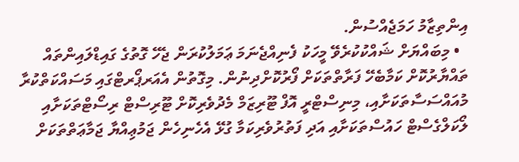އިންތިޒާމު ހަމަޖެއްސުން.
  • މިބައްޔަށް ޝައްކުކުރެވޭ މީހަކު ފެނިއްޖެނަމަ ޢަމަލުކުރަން ޖެހޭ ގޮތުގެ ގައިޑްލައިންތައް ތައްޔާރުކޮށް ކަމާބެހޭ ފަރާތްތަކަށް ފޯރުކޮށްދިނުން. މިގޮތުން އެއަރޕޯރޓްގައި މަސައްކަތްކުރާ މުއައްސަސާތަކަށާއި، މިނިސްޓްރީ އޮފް ޓޫރިޒަމް މެދުވެރިކޮށް ޓޫރިސްޓް ރިސޯޓްތަކަށާއި ލޯކަލްގެސްޓް ހައުސްތަކަށާއި އަދި ފަތުރުވެރިކަމާ ގުޅޭ އެހެނިހެން ޖަމުޢިއްޔާ ޖަމާޢަތްތަކަށް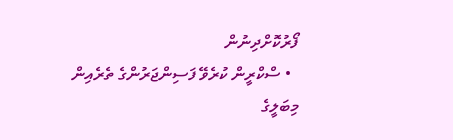ފޯރުކޮށްދިނުން
  • ސްކްރީން ކުރެވޭ ފަސިންޖަރުންގެ ތެރެއިން މިބަލީގެ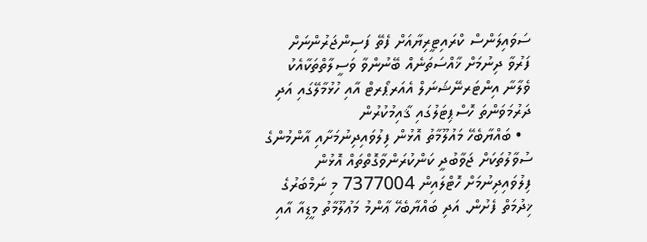ސަވައިލަންސް ކްރައިޓީރިޔާއަށް ފެތޭ ފަސިންޖަރުންނަށް ފަރުވާ ދިނުމަށް ޚާއްސަތަނެއް ބޭނުންވާ ވަސީލާތްތަކާއެކު ވެލާނާ އިންޓަރނޭޝަނަލް އެއަރޕޯރޓް އާއި ހުޅުމާލޭގައި އަދި ދަރުމަވަންތަ ހޮސްޕިޓަލުގައި ޤާއިމުކުރުން
  • ބައްޔާބެހޭ މައުލޫމާތު އޮޅުން ފިލުވައިދިނުމަށާއި އާންމުންގެ ސުވާލުތަކަށް ޖަވާބުދީ ކަންކުރަންވާގޮތްތައް އޮޅުން ފިލުވައިދިނުމަށް ހޮޓްލައިން 7377004 މި ނަމްބަރުގެ ޚިދުމަތް ފެށުން. އަދި ބައްޔާބެހޭ ޢާންމު މަޢުލޫމާތު މީޑިއާ އާއި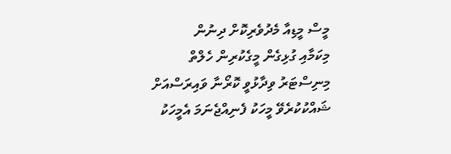މީސް މީޑިއާ މެދުވެރިކޮށް ދިނުން
މިކަމާއި ގުޅިގެން މީގެކުރިން ހެލްތް މިނިސްޓަރު ވިދާޅުވީ ކޮރޯނާ ވައިރަސްއަށް ޝައްކުކުރެވޭ މީހަކު ފެނިއްޖެނަމަ އެމީހަކު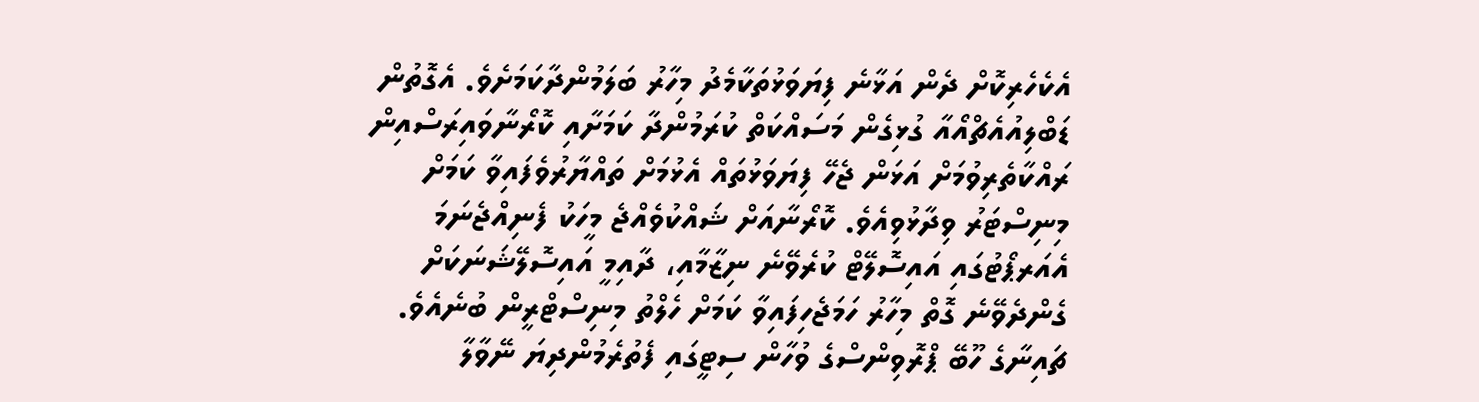އެކެހެރިކޮށް ދެން އަޅާނެ ފިޔަވަޅުތަކާމެދު މިހާރު ބަލަމުންދާކަމަށެވެ. އެގޮތުން ޑަބްލިއުއެޗްއޯއާ ގުޅިގެން މަސައްކަތް ކުރަމުންދާ ކަމަށާއި ކޮރޯނާވައިރަސްއިން ރައްކާތެރިވުމަށް އަޅަން ޖެހޭ ފިޔަވަޅުތައް އެޅުމަށް ތައްޔާރުވެފައިވާ ކަމަށް މިނިސްޓަރު ވިދާޅުވިއެވެ. ކޮރޯނާއަށް ޝައްކުވެއްޖެ މީހަކު ފެނިއްޖެނަމަ އެއަރޕޯޓުގައި އައިސޮލޭޓް ކުރެވޭނެ ނިޒާމާއި، ދާއިމީ އައިސޮލޭޝަނަކަށް ގެންދެވޭނެ ގޮތް މިހާރު ހަމަޖެހިފައިވާ ކަމަށް ހެލްތު މިނިސްޓްރީން ބުނެއެވެ.
ޗައިނާގެ ހޫބޭ ޕްރޮވިންސްގެ ވުހާން ސިޓީގައި ފެތުރެމުންދިޔަ ނޭވާލާ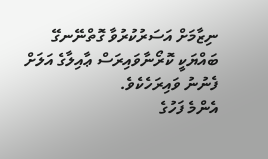ނިޒާމަށް އަސަރުކުރުވާ ގޮތްނޭނގޭ ބައްޔަކީ ކޮރޯނާވައިރަސް ޢާއިލާގެ އަލަށް ފެނުނު ވައިރަހެކެވެ.
އެންމެ ފަހުގެ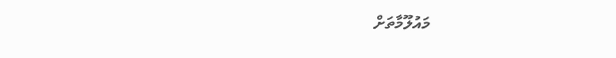މައުލޫމާތަށް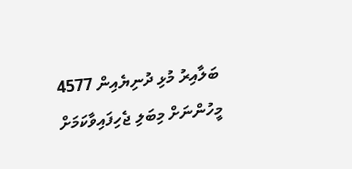ބަލާއިރު މުޅި ދުނިޔެއިން 4577 މީހުންނަށް މިބަލި ޖެހިފައިވާކަމަށް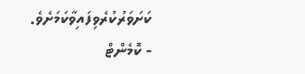ކަށަވަރުކުރެވިފައިވާކަމަށެވެ.
- ކޮމެންޓް